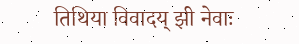तिथिया विवादय् झी नेवाः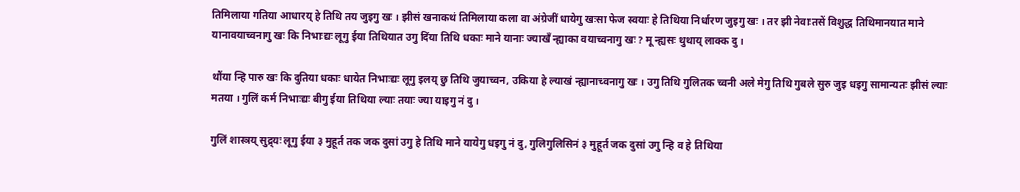तिमिलाया गतिया आधारय् हे तिथि तय जुइगु खः । झीसं खनाकथं तिमिलाया कला वा अंग्रेजीं धायेगु खःसा फेज स्वयाः हे तिथिया निर्धारण जुइगु खः । तर झी नेवाःतसें विशुद्ध तिथिमानयात माने यानावयाच्वनागु खः कि निभाःद्यः लूगु ईया तिथियात उगु दिंया तिथि धकाः माने यानाः ज्याखँ न्ह्याका वयाच्वनागु खः? मू न्ह्यसः थुथाय् लाक्क दु ।

थौंया न्हि पारु खः कि दुतिया धकाः धायेत निभाःद्यः लूगु इलय् छु तिथि जुयाच्वन, उकिया हे ल्याखं न्ह्यानाच्वनागु खः । उगु तिथि गुलितक च्वनी अले मेगु तिथि गुबले सुरु जुइ धइगु सामान्यतः झीसं ल्याः मतया । गुलिं कर्म निभाःद्यः बीगु ईया तिथिया ल्याः तयाः ज्या याइगु नं दु ।

गुलिं शास्त्रय् सुद्र्यः लूगु ईया ३ मुहूर्त तक जक दुसां उगु हे तिथि माने यायेगु धइगु नं दु, गुलिगुलिसिनं ३ मुहूर्त जक दुसां उगु न्हि व हे तिथिया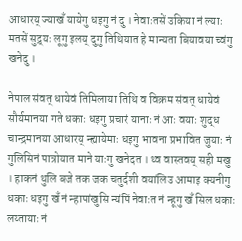आधारय् ज्याखँ यायेगु धइगु नं दु । नेवाःतसें उकिया नं ल्याः मतसें सुद्र्यः लूगु इलय् दुगु तिथियात हे मान्यता बियावया च्वंगु खनेदु ।

नेपाल संवत् धायेवं तिमिलाया तिथि व विक्रम संवत् धायेवं सौर्यमानया गते धकाः धइगु प्रचारं यानाः नं आः वयाः शुद्ध चान्द्रमानया आधारय् न्ह्यायेमाः धइगु भावना प्रभावित जुयाः नं गुलिसिनं पात्रोयात माने याःगु खनेदत । थ्व वास्तवय् सही मखु । हाकनं थुलि बजे तक जक चतुर्दशी वयांलिउ आमाइ क्यनीगु धकाः धइगु खँ नं न्हापांखुसि न्यंपिं नेवाःत नं न्हूगु खँ सिल धकाः लय्तायाः नं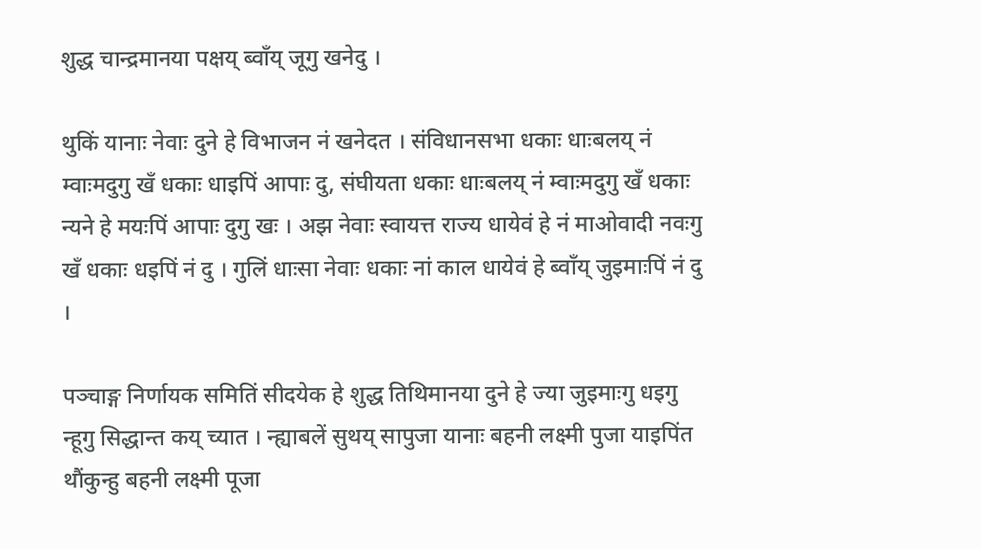शुद्ध चान्द्रमानया पक्षय् ब्वाँय् जूगु खनेदु ।

थुकिं यानाः नेवाः दुने हे विभाजन नं खनेदत । संविधानसभा धकाः धाःबलय् नं म्वाःमदुगु खँ धकाः धाइपिं आपाः दु, संघीयता धकाः धाःबलय् नं म्वाःमदुगु खँ धकाः न्यने हे मयःपिं आपाः दुगु खः । अझ नेवाः स्वायत्त राज्य धायेवं हे नं माओवादी नवःगु खँ धकाः धइपिं नं दु । गुलिं धाःसा नेवाः धकाः नां काल धायेवं हे ब्वाँय् जुइमाःपिं नं दु ।

पञ्चाङ्ग निर्णायक समितिं सीदयेक हे शुद्ध तिथिमानया दुने हे ज्या जुइमाःगु धइगु न्हूगु सिद्धान्त कय् च्यात । न्ह्याबलें सुथय् सापुजा यानाः बहनी लक्ष्मी पुजा याइपिंत थौंकुन्हु बहनी लक्ष्मी पूजा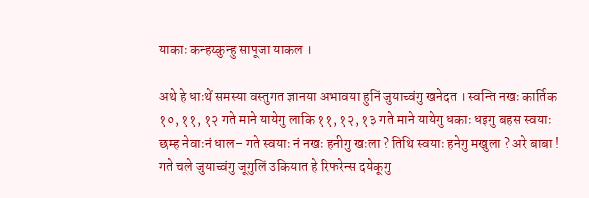याकाः कन्हय्कुन्हु सापूजा याकल ।

अथे हे धाःथें समस्या वस्तुगत ज्ञानया अभावया हुनिं जुयाच्वंगु खनेदत । स्वन्ति नखः कार्तिक १०, ११, १२ गते माने यायेगु लाकि ११, १२, १३ गते माने यायेगु धकाः धइगु बहस स्वयाः छम्ह नेवाःनं धाल– गते स्वयाः नं नखः हनीगु खःला ? तिथि स्वयाः हनेगु मखुला ? अरे बाबा ! गते चले जुयाच्वंगु जूगुलिं उकियात हे रिफरेन्स दयेकूगु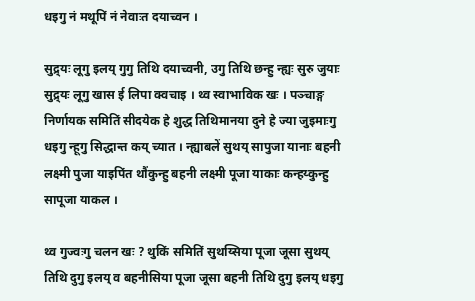धइगु नं मथूपिं नं नेवाःत दयाच्वन ।

सुद्र्यः लूगु इलय् गुगु तिथि दयाच्वनी, उगु तिथि छन्हु न्ह्यः सुरु जुयाः सुद्र्यः लूगु खास ई लिपा क्वचाइ । थ्व स्वाभाविक खः । पञ्चाङ्ग निर्णायक समितिं सीदयेक हे शुद्ध तिथिमानया दुने हे ज्या जुइमाःगु धइगु न्हूगु सिद्धान्त कय् च्यात । न्ह्याबलें सुथय् सापुजा यानाः बहनी लक्ष्मी पुजा याइपिंत थौंकुन्हु बहनी लक्ष्मी पूजा याकाः कन्हय्कुन्हु सापूजा याकल ।

थ्व गुज्वःगु चलन खः ? थुकिं समितिं सुथय्सिया पूजा जूसा सुथय् तिथि दुगु इलय् व बहनीसिया पूजा जूसा बहनी तिथि दुगु इलय् धइगु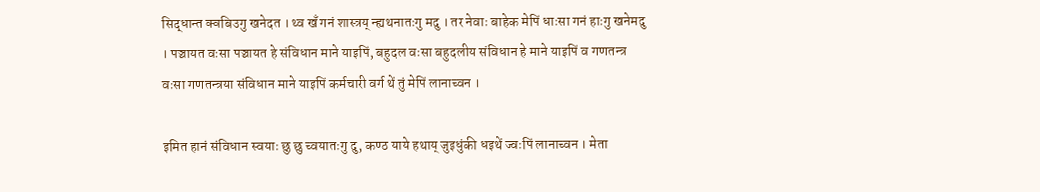सिद्धान्त क्वबिउगु खनेदत । थ्व खँ गनं शास्त्रय् न्ह्यथनातःगु मदु । तर नेवाः बाहेक मेपिं धाःसा गनं हाःगु खनेमदु । पञ्चायत वःसा पञ्चायत हे संविधान माने याइपिं, बहुदल वःसा बहुदलीय संविधान हे माने याइपिं व गणतन्त्र वःसा गणतन्त्रया संविधान माने याइपिं कर्मचारी वर्ग थें तुं मेपिं लानाच्वन ।

इमित हानं संविधान स्वयाः छु छु च्वयातःगु दु, कण्ठ याये हथाय् जुइधुंकी धइथें ज्वःपिं लानाच्वन । मेता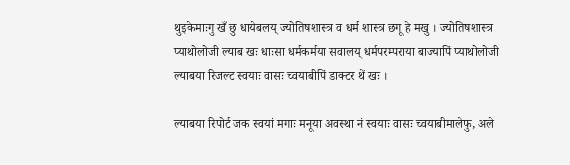थुइकेमाःगु खँ छु धायेबलय् ज्योतिषशास्त्र व धर्म शास्त्र छगू हे मखु । ज्योतिषशास्त्र प्याथोलोजी ल्याब खः धाःसा धर्मकर्मया सवालय् धर्मपरम्पराया बाज्यापिं प्याथोलोजी ल्याबया रिजल्ट स्वयाः वासः च्वयाबीपिं डाक्टर थें खः ।

ल्याबया रिपोर्ट जक स्वयां मगाः मनूया अवस्था नं स्वयाः वासः च्वयाबीमालेफु, अले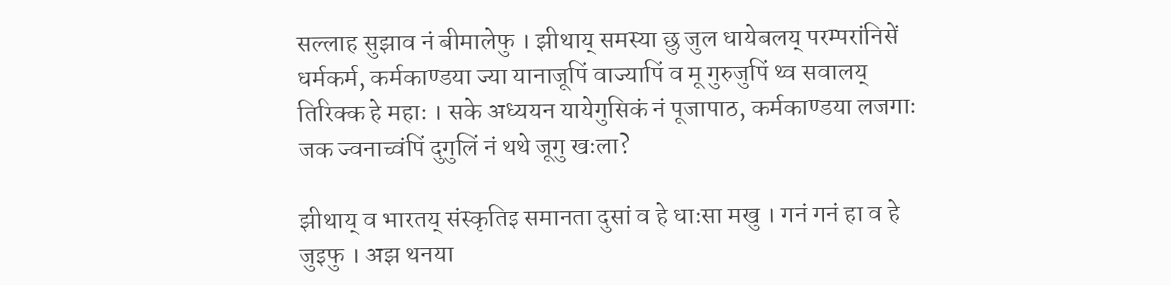सल्लाह सुझाव नं बीमालेफु । झीथाय् समस्या छु जुल धायेबलय् परम्परांनिसें धर्मकर्म, कर्मकाण्डया ज्या यानाजूपिं वाज्यापिं व मू गुरुजुपिं थ्व सवालय् तिरिक्क हे महाः । सके अध्ययन यायेगुसिकं नं पूजापाठ, कर्मकाण्डया लजगाः जक ज्वनाच्वंपिं दुगुलिं नं थथे जूगु खःला?

झीथाय् व भारतय् संस्कृतिइ समानता दुसां व हे धाःसा मखु । गनं गनं हा व हे जुइफु । अझ थनया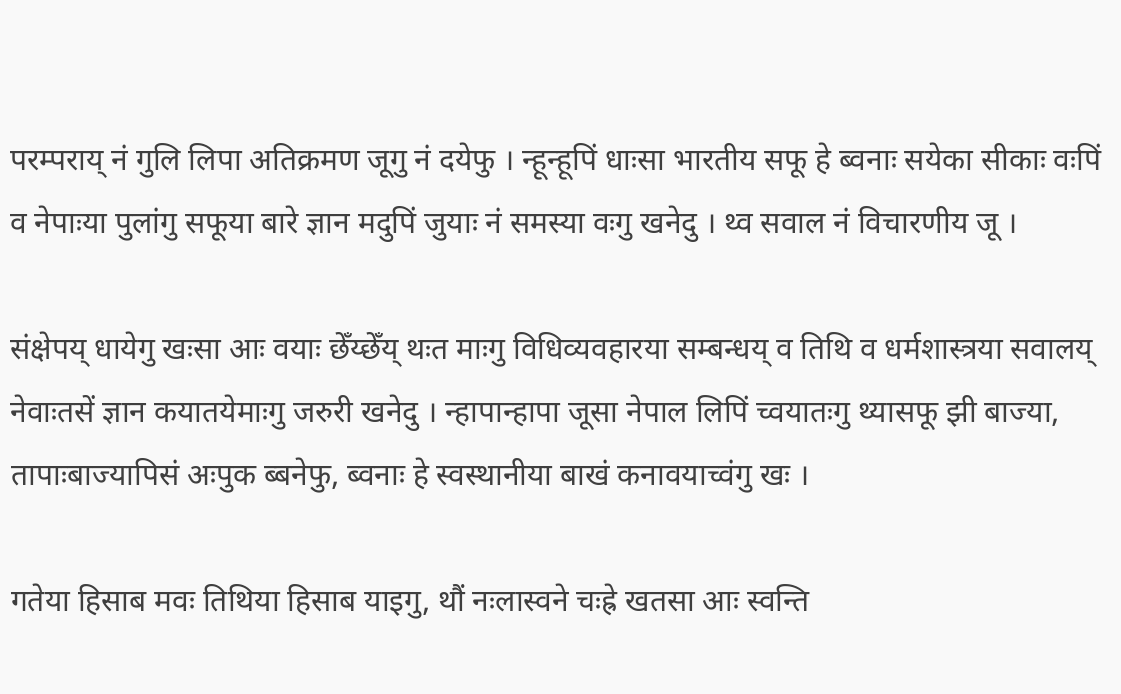परम्पराय् नं गुलि लिपा अतिक्रमण जूगु नं दयेफु । न्हून्हूपिं धाःसा भारतीय सफू हे ब्वनाः सयेका सीकाः वःपिं व नेपाःया पुलांगु सफूया बारे ज्ञान मदुपिं जुयाः नं समस्या वःगु खनेदु । थ्व सवाल नं विचारणीय जू ।

संक्षेपय् धायेगु खःसा आः वयाः छेँय्छेँय् थःत माःगु विधिव्यवहारया सम्बन्धय् व तिथि व धर्मशास्त्रया सवालय् नेवाःतसें ज्ञान कयातयेमाःगु जरुरी खनेदु । न्हापान्हापा जूसा नेपाल लिपिं च्वयातःगु थ्यासफू झी बाज्या, तापाःबाज्यापिसं अःपुक ब्बनेफु, ब्वनाः हे स्वस्थानीया बाखं कनावयाच्वंगु खः ।

गतेया हिसाब मवः तिथिया हिसाब याइगु, थौं नःलास्वने चःह्रे खतसा आः स्वन्ति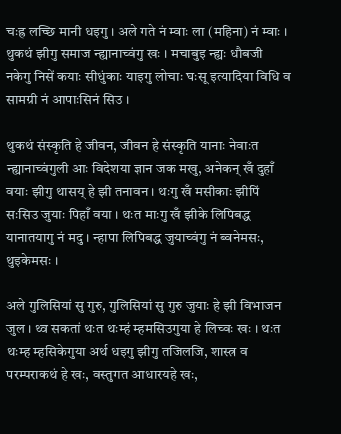चःह्र लच्छि मानी धइगु । अले गते नं म्वाः ला (महिना) नं म्वाः । थुकथं झीगु समाज न्ह्यानाच्वंगु खः । मचाबुइ न्ह्यः धौबजी नकेगु निसें कयाः सीधुंकाः याइगु लोचाः घःसू इत्यादिया विधि व सामग्री नं आपाःसिनं सिउ ।

थुकथं संस्कृति हे जीवन, जीवन हे संस्कृति यानाः नेवाःत न्ह्यानाच्वंगुली आः विदेशया ज्ञान जक मखु, अनेकन् खँ दुहाँ वयाः झीगु थासय् हे झी तनावन । थःगु खँ मसीकाः झीपिं सःसिउ जुयाः पिहाँ वया । थःत माःगु खँ झीके लिपिबद्ध यानातयागु नं मदु । न्हापा लिपिबद्ध जुयाच्वंगु नं ब्वनेमसः, थुइकेमसः ।

अले गुलिसियां सु गुरु, गुलिसियां सु गुरु जुयाः हे झी विभाजन जुल । थ्व सकतां थःत थःम्हं म्हमसिउगुया हे लिच्वः खः । थःत थःम्ह म्हसिकेगुया अर्थ धइगु झीगु तजिलजि, शास्त्र व परम्पराकथं हे खः, वस्तुगत आधारयहे खः,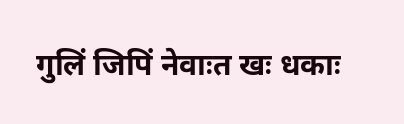गुलिं जिपिं नेवाःत खः धकाः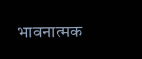भावनात्मक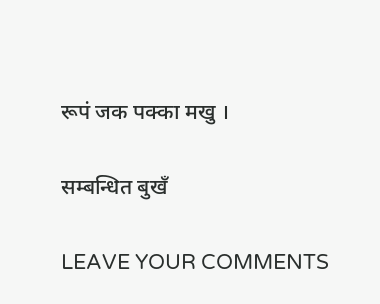रूपं जक पक्का मखु ।

सम्बन्धित बुखँ

LEAVE YOUR COMMENTS